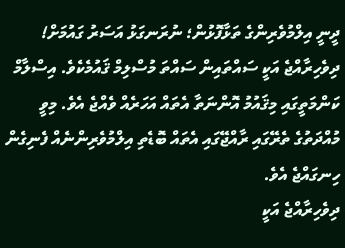ދީނީ އިލްމުވެރިންގެ ތަޅާފޮޅުން؛ ނުރަނގަޅު އަސަރު ގައުމަށް!
ދިވެހިރާއްޖެ އަކީ ސައްތައިން ސައްތަ މުސްލިމް ޤައުމެކެވެ. އިސްލާމް ކަންމަތީގައި މިޤައުމު އޮންނަތާ އެތައް އަހަރެއް ވެއްޖެ އެވެ. މިވީ މުއްދަތުގެ ތެރޭގައި ރާއްޖޭގައި އެތައް ބޮޑެތި އިލްމުވެރިންނެއް ފެނިގެން ހިނގައްޖެ އެވެ.
ދިވެހިރާއްޖެ އަކީ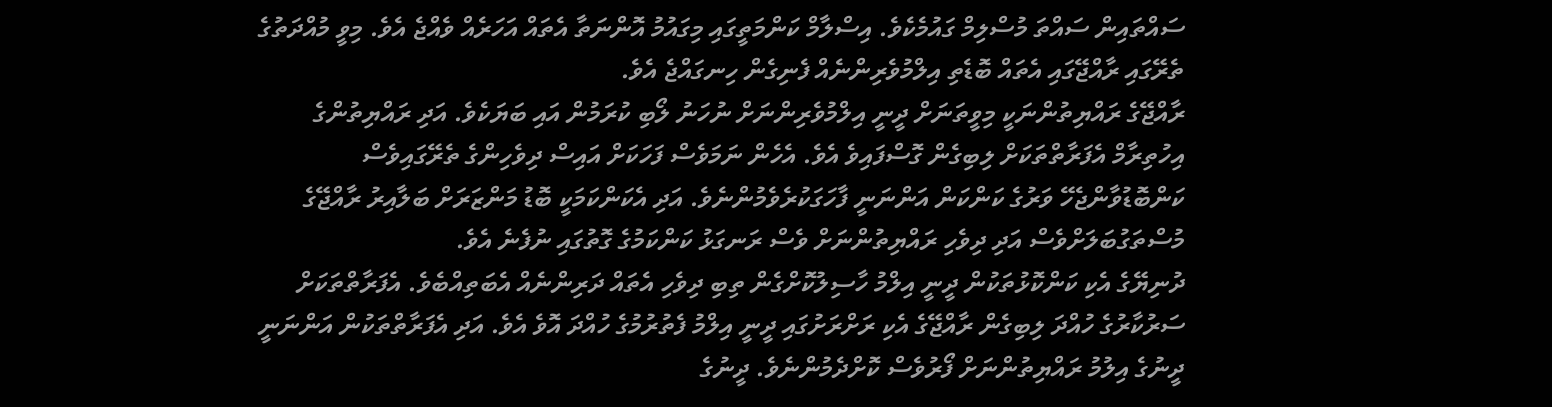ސައްތައިން ސައްތަ މުސްލިމް ގައުމެކެވެ. އިސްލާމް ކަންމަތީގައި މިގައުމު އޮންނަތާ އެތައް އަހަރެއް ވެއްޖެ އެވެ. މިވީ މުއްދަތުގެ ތެރޭގައި ރާއްޖޭގައި އެތައް ބޮޑެތި އިލްމުވެރިންނެއް ފެނިގެން ހިނގައްޖެ އެވެ.
ރާއްޖޭގެ ރައްޔިތުންނަކީ މިވީތަނަށް ދީނީ އިލްމުވެރިންނަށް ނުހަނު ލޯބި ކުރަމުން އައި ބަޔަކެވެ. އަދި ރައްޔިތުންގެ އިހުތިރާމް އެފަރާތްތަކަށް ލިބިގެން ގޮސްފައިވެ އެވެ. އެހެން ނަމަވެސް ފަހަކަށް އައިސް ދިވެހިންގެ ތެރޭގައިވެސް ކަންބޮޑުވާންޖެހޭ ވަރުގެ ކަންކަން އަންނަނީ ފާހަގަކުރެވެމުންނެވެ. އަދި އެކަންކަމަކީ ބޮޑު މަންޒަރަށް ބަލާއިރު ރާއްޖޭގެ މުސްތަގުބަލަށްވެސް އަދި ދިވެހި ރައްޔިތުންނަށް ވެސް ރަނގަޅު ކަންކަމުގެ ގޮތުގައި ނުފެނެ އެވެ.
ދުނިޔޭގެ އެކި ކަންކޮޅުތަކުން ދީނީ އިލްމު ހާސިލުކޮށްގެން ތިބި ދިވެހި އެތައް ދަރިންނެއް އެބަތިއްބެވެ. އެފަރާތްތަކަށް ސަރުކާރުގެ ހުއްދަ ލިބިގެން ރާއްޖޭގެ އެކި ރަށްރަށުގައި ދީނީ އިލްމު ފެތުރުމުގެ ހުއްދަ އޮވެ އެވެ. އަދި އެފަރާތްތަކުން އަންނަނީ ދީނުގެ އިލުމު ރައްޔިތުންނަށް ފޯރުވެސް ކޮށްދެމުންނެވެ. ދީނުގެ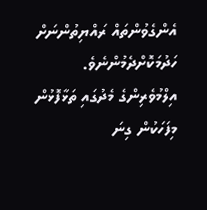އެންގެވުންތައް ރައްޔިތުންނަށް ހަދުމަކޮށްދެމުންނެވެ.
އިލްމުވެރިންގެ މެދުގައި ތަޅާފޮޅުން
މިފަހަކުން ގިނަ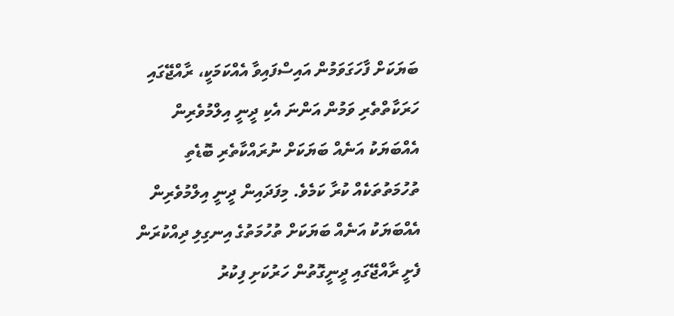ބަޔަކަށް ފާހަގަވަމުން އައިސްފައިވާ އެއްކަމަކީ، ރާއްޖޭގައި ހަރަކާތްތެރި ވަމުން އަންނަ އެކި ދީނީ އިލްމުވެރިން އެއްބަޔަކު އަނެއް ބަޔަކަށް ނުރައްކާތެރި ބޮޑެތި ތުހުމަތުތަކެއް ކުރާ ކަމެވެ. މިފަދައިން ދީނީ އިލްމުވެރިން އެއްބަޔަކު އަނެއް ބަޔަކަށް ތުހުމަތުގެ އިނގިލި ދިއްކުރަން ފެށީ ރާއްޖޭގައި ދީނީގޮތުން ހަރުކަށި ފިކުރު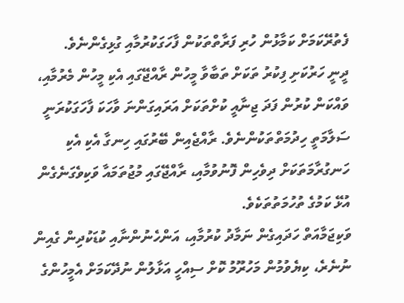ފެތުރޭކަމަށް ކަމާޅުން ހުރި ފަރާތްތަކުން ފާހަގަކުރުމާއި ގުޅިގެންނެވެ.
ދީނީ ހަރުކަށި ފިކުރު ތަކަށް ތަބާވާ މީހުން ރާއްޖޭގައި އެކި މީހުން މެރުމާއި، ވައްކަން ކުރުން ފަދަ ޖިނާއީ ކުށްތަކަށް އަރައިގަންނަ ވާހަކަ ފާހަގަކުރަނީ ސަލާމަތީ ހިދުމަތްތަކުންނެވެ. ރާއްޖެއިން ބޭރުގައި ހިނގާ އެކި އެކި ހަނގުރާމަތަކަށް ދިވެހިން ފޮނުވުމާއި، ރާއްޖޭގައި މުޖުތަމައާ ވަކިވެގަނެގެން އުޅޭ ކަމުގެ ތުހުމަތުތަކެވެ.
ވަކިޖަމާއަތް ހަދައިގެން ނަމާދު ކުރުމާއި، އަންހެނުންނާއި ކުޑަކުދިން ގެއިން ނުނެރެ، ކިޔެވުމުން މަހުރޫމު ކޮށް ސިއްހީ އަޅާލުން ނުދޭކަމަށް އެމީހުންގެ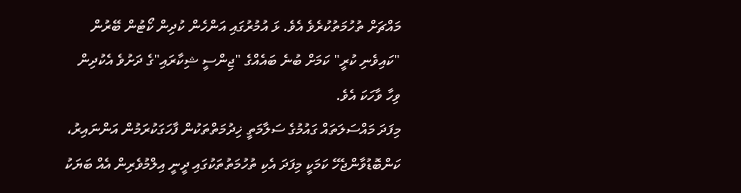މައްޗަށް ތުހުމަތުކުރެވެ އެވެ. ޅަ އުމުރުގައި އަންހެން ކުދިން ކޯޓުން ބޭރުން "ކައިވެނި ކުރީ" ކަމަށް ބުނެ ބައެއްގެ "ޖިންސީ ޝިކާރައި"ގެ ދަށުވެ އެކުދިން ވިހާ ވާހަކަ އެވެ.
މިފަދަ މައްސަލަތައް ގައުމުގެ ސަލާމަތީ ޚިދުމަތްތަކުން ފާހަގަކުރަމުން އަންނައިރު، ކަންބޮޑުވާންޖެހޭ ކަމަކީ މިފަދަ އެކި ތުހުމަތުތަކުގައި ދީނީ އިލްމުވެރިން އެއް ބަޔަކު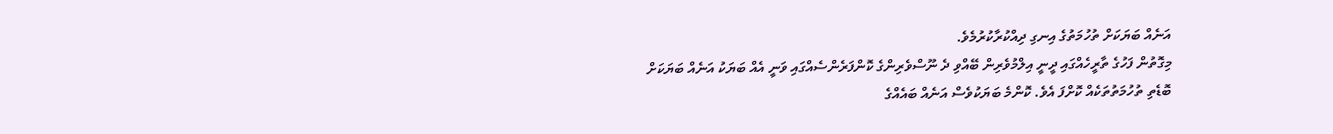އަނެއް ބަޔަކަށް ތުހުމަތުގެ އިނގި ދިއްކުރާކުރުމެވެ.
މިގޮތުން ފަހުގެ ތާރީހެއްގައި ދީނީ އިލްމުވެރިން ބޭއްވި ދެ ނޫސްވެރިންގެ ކޮންފަރެންސެއްގައި ވަނީ އެއް ބަޔަކު އަނެއް ބަޔަކަށް ބޮޑެތި ތުހުމަތުތަކެއް ކޮށްފަ އެވެ. ކޮންމެ ބަޔަކުވެސް އަނެއް ބައެއްގެ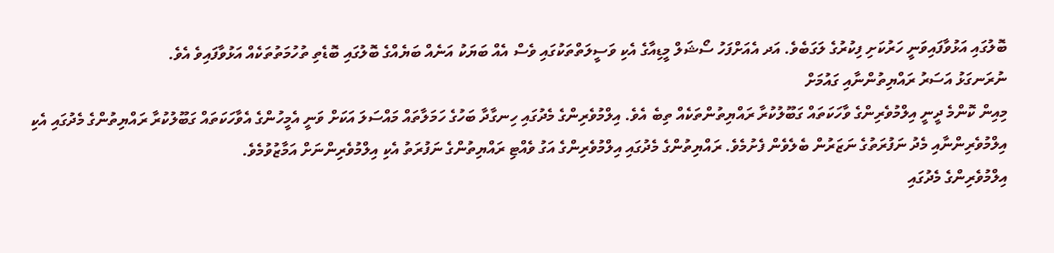ބޮލުގައި އަޅުވާފައިވަނީ ހަރުކަށި ފިކުރުގެ ލަގަބެވެ. އަދ އެއަށްފަހު ސޯޝަލް މީޑިއާގެ އެކި ވަސީލަތްތަކުގައި ވެސް އެއް ބަޔަކު އަނެއް ބަޔެއްގެ ބޮލުގައި ބޮޑެތި ތުހުމަތުތަކެއް އަޅުވާފައިވެ އެވެ.
ނުރަނގަޅު އަސަރު ރައްޔިތުންނާއި ގައުމަށް
މިއިން ކޮންމެ ދީނީ އިލްމުވެރިންގެ ވާހަކަތައް ގަބޫލުކުރާ ރައްޔިތުންތަކެއް ތިބެ އެވެ. އިލްމުވެރިންގެ މެދުގައި ހިނގާދާ ބަހުގެ ހަމަލާތައް މައްސަލަ އަކަށް ވަނީ އެމީހުންގެ އެވާހަކަތައް ގަބޫލުކުރާ ރައްޔިތުންގެ މެދުގައި އެކި އިލްމުވެރިންނާއި މެދު ނަފުރަތުގެ ނަޒަރުން ބެލެވެން ފެށުމެވެ. ރައްޔިތުންގެ މެދުގައި އިލްމުވެރިންގެ އަގު ވެއްޓި ރައްޔިތުންގެ ނަފުރަތު އެކި އިލްމުވެރިންނަށް އަމާޒުވުމެވެ.
އިލްމުވެރިންގެ މެދުގައި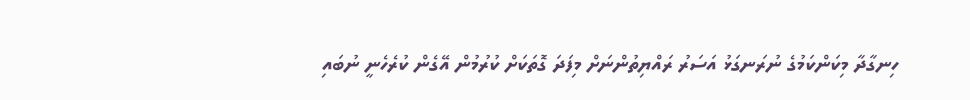ހިނގާދާ މިކަންކަމުގެ ނުރަނގަޅު އަސަރު ރައްޔިތުންނަށް މިފަދަ ގޮތަކަށް ކުރުމުން އޭގެން ކުރެހެނީ ނުބައި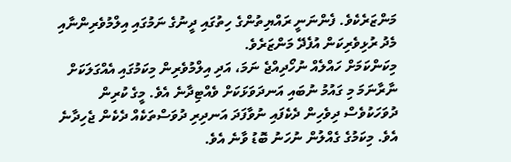މަންޒަރެކެވެ. ފެންނަނީ ރައްޔިތުންގެ ހިތުގައި ދީނުގެ ނަމުގައި އިލްމުވެރިންނާއި މެދު ރުޅިވެރިކަން އުފެދޭ މަންޒަރެވެ.
މިކަންކަމަށް ހައްލެއް ނުހޯދިއްޖެ ނަމަ، އަދި އިލްމުވެރިން މިކަމުގައި އެއްގަލަކަށް ނާރާނަމަ މި ގައުމު ނުބައި އަނދަވަޅަކަށް ވެއްޓިދާނެ އެވެ. މީގެ ކުރިން ދުވަހަކުވެސް ދިވެހިން ދެކެފައި ނުވާފަދަ އަނދިރި ދުވަސްތަކެއް ދެކެން ޖެހިދާނެ އެވެ. މިކަމުގެ ގެއްލުން ނުހަނު ބޮޑު ވާނެ އެވެ.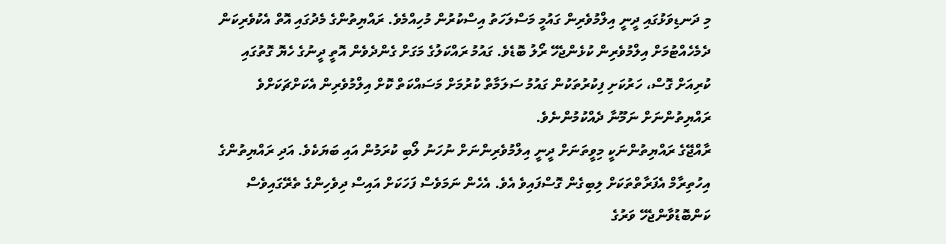މި ދަނޑިވަޅުގައި ދީނީ އިލްމުވެރިން ގައުމީ މަސްލަހަތު އިސްކުރުން މުހިއްމެވެ. ރައްޔިތުންގެ މެދުގައި އޮތް އެކުވެރިކަން ދެމެހެއްޓުމަށް އިލްމުވެރިން ކުޅެންޖެހޭ ރޯލު ބޮޑެވެ. ގައުމު ރައްކަލުގެ މަގަށް ގެންދެވެން އޮތީ ދީނުގެ ހެޔޮ ގޮތުގައި ކުރިއަށް ގޮސް، ހަރުކަށި ފިކުރުތަކުން ގައުމު ސަލަމާތް ކުރުމަށް މަސައްކަތް ކޮށް އިލްމުވެރިން އެކަށްޗަކަށްވެ ރައްޔިތުންނަށް ނަމޫނާ ދެއްކުމުންނެވެ.
ރާއްޖޭގެ ރައްޔިތުންނަކީ މިވީތަނަށް ދީނީ އިލްމުވެރިންނަށް ނުހަނު ލޯބި ކުރަމުން އައި ބަޔަކެވެ. އަދި ރައްޔިތުންގެ އިހުތިރާމް އެފަރާތްތަކަށް ލިބިގެން ގޮސްފައިވެ އެވެ. އެހެން ނަމަވެސް ފަހަކަށް އައިސް ދިވެހިންގެ ތެރޭގައިވެސް ކަންބޮޑުވާންޖެހޭ ވަރުގެ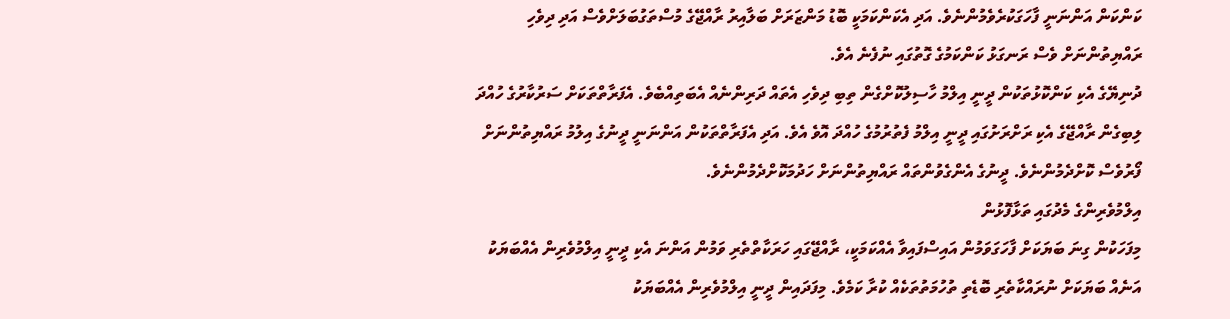ކަންކަން އަންނަނީ ފާހަގަކުރެވެމުންނެވެ. އަދި އެކަންކަމަކީ ބޮޑު މަންޒަރަށް ބަލާއިރު ރާއްޖޭގެ މުސްތަގުބަލަށްވެސް އަދި ދިވެހި ރައްޔިތުންނަށް ވެސް ރަނގަޅު ކަންކަމުގެ ގޮތުގައި ނުފެނެ އެވެ.
ދުނިޔޭގެ އެކި ކަންކޮޅުތަކުން ދީނީ އިލްމު ހާސިލުކޮށްގެން ތިބި ދިވެހި އެތައް ދަރިންނެއް އެބަތިއްބެވެ. އެފަރާތްތަކަށް ސަރުކާރުގެ ހުއްދަ ލިބިގެން ރާއްޖޭގެ އެކި ރަށްރަށުގައި ދީނީ އިލްމު ފެތުރުމުގެ ހުއްދަ އޮވެ އެވެ. އަދި އެފަރާތްތަކުން އަންނަނީ ދީނުގެ އިލުމު ރައްޔިތުންނަށް ފޯރުވެސް ކޮށްދެމުންނެވެ. ދީނުގެ އެންގެވުންތައް ރައްޔިތުންނަށް ހަދުމަކޮށްދެމުންނެވެ.
އިލްމުވެރިންގެ މެދުގައި ތަޅާފޮޅުން
މިފަހަކުން ގިނަ ބަޔަކަށް ފާހަގަވަމުން އައިސްފައިވާ އެއްކަމަކީ، ރާއްޖޭގައި ހަރަކާތްތެރި ވަމުން އަންނަ އެކި ދީނީ އިލްމުވެރިން އެއްބަޔަކު އަނެއް ބަޔަކަށް ނުރައްކާތެރި ބޮޑެތި ތުހުމަތުތަކެއް ކުރާ ކަމެވެ. މިފަދައިން ދީނީ އިލްމުވެރިން އެއްބަޔަކު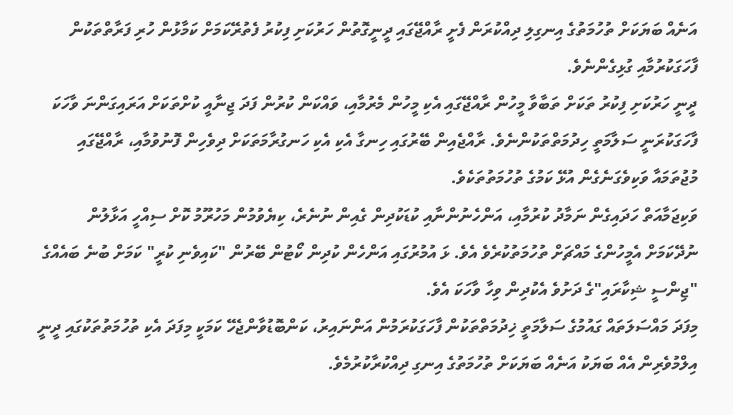އަނެއް ބަޔަކަށް ތުހުމަތުގެ އިނގިލި ދިއްކުރަން ފެށީ ރާއްޖޭގައި ދީނީގޮތުން ހަރުކަށި ފިކުރު ފެތުރޭކަމަށް ކަމާޅުން ހުރި ފަރާތްތަކުން ފާހަގަކުރުމާއި ގުޅިގެންނެވެ.
ދީނީ ހަރުކަށި ފިކުރު ތަކަށް ތަބާވާ މީހުން ރާއްޖޭގައި އެކި މީހުން މެރުމާއި، ވައްކަން ކުރުން ފަދަ ޖިނާއީ ކުށްތަކަށް އަރައިގަންނަ ވާހަކަ ފާހަގަކުރަނީ ސަލާމަތީ ހިދުމަތްތަކުންނެވެ. ރާއްޖެއިން ބޭރުގައި ހިނގާ އެކި އެކި ހަނގުރާމަތަކަށް ދިވެހިން ފޮނުވުމާއި، ރާއްޖޭގައި މުޖުތަމައާ ވަކިވެގަނެގެން އުޅޭ ކަމުގެ ތުހުމަތުތަކެވެ.
ވަކިޖަމާއަތް ހަދައިގެން ނަމާދު ކުރުމާއި، އަންހެނުންނާއި ކުޑަކުދިން ގެއިން ނުނެރެ، ކިޔެވުމުން މަހުރޫމު ކޮށް ސިއްހީ އަޅާލުން ނުދޭކަމަށް އެމީހުންގެ މައްޗަށް ތުހުމަތުކުރެވެ އެވެ. ޅަ އުމުރުގައި އަންހެން ކުދިން ކޯޓުން ބޭރުން "ކައިވެނި ކުރީ" ކަމަށް ބުނެ ބައެއްގެ "ޖިންސީ ޝިކާރައި"ގެ ދަށުވެ އެކުދިން ވިހާ ވާހަކަ އެވެ.
މިފަދަ މައްސަލަތައް ގައުމުގެ ސަލާމަތީ ޚިދުމަތްތަކުން ފާހަގަކުރަމުން އަންނައިރު، ކަންބޮޑުވާންޖެހޭ ކަމަކީ މިފަދަ އެކި ތުހުމަތުތަކުގައި ދީނީ އިލްމުވެރިން އެއް ބަޔަކު އަނެއް ބަޔަކަށް ތުހުމަތުގެ އިނގި ދިއްކުރާކުރުމެވެ.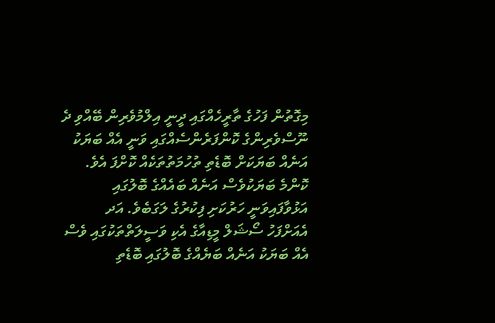މިގޮތުން ފަހުގެ ތާރީހެއްގައި ދީނީ އިލްމުވެރިން ބޭއްވި ދެ ނޫސްވެރިންގެ ކޮންފަރެންސެއްގައި ވަނީ އެއް ބަޔަކު އަނެއް ބަޔަކަށް ބޮޑެތި ތުހުމަތުތަކެއް ކޮށްފަ އެވެ. ކޮންމެ ބަޔަކުވެސް އަނެއް ބައެއްގެ ބޮލުގައި އަޅުވާފައިވަނީ ހަރުކަށި ފިކުރުގެ ލަގަބެވެ. އަދ އެއަށްފަހު ސޯޝަލް މީޑިއާގެ އެކި ވަސީލަތްތަކުގައި ވެސް އެއް ބަޔަކު އަނެއް ބަޔެއްގެ ބޮލުގައި ބޮޑެތި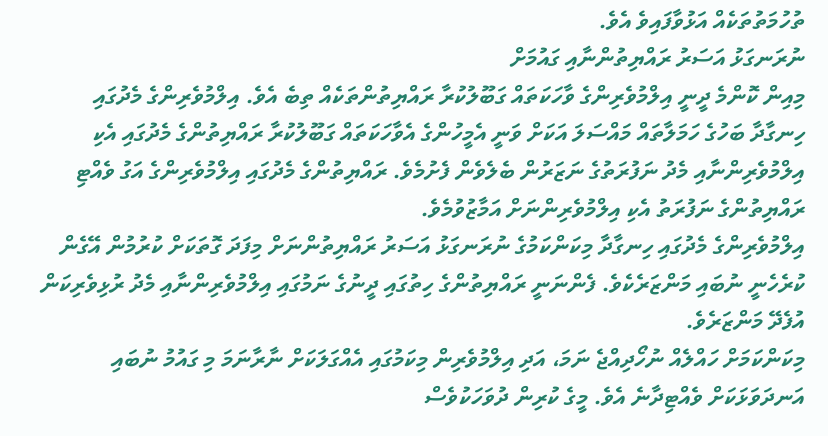ތުހުމަތުތަކެއް އަޅުވާފައިވެ އެވެ.
ނުރަނގަޅު އަސަރު ރައްޔިތުންނާއި ގައުމަށް
މިއިން ކޮންމެ ދީނީ އިލްމުވެރިންގެ ވާހަކަތައް ގަބޫލުކުރާ ރައްޔިތުންތަކެއް ތިބެ އެވެ. އިލްމުވެރިންގެ މެދުގައި ހިނގާދާ ބަހުގެ ހަމަލާތައް މައްސަލަ އަކަށް ވަނީ އެމީހުންގެ އެވާހަކަތައް ގަބޫލުކުރާ ރައްޔިތުންގެ މެދުގައި އެކި އިލްމުވެރިންނާއި މެދު ނަފުރަތުގެ ނަޒަރުން ބެލެވެން ފެށުމެވެ. ރައްޔިތުންގެ މެދުގައި އިލްމުވެރިންގެ އަގު ވެއްޓި ރައްޔިތުންގެ ނަފުރަތު އެކި އިލްމުވެރިންނަށް އަމާޒުވުމެވެ.
އިލްމުވެރިންގެ މެދުގައި ހިނގާދާ މިކަންކަމުގެ ނުރަނގަޅު އަސަރު ރައްޔިތުންނަށް މިފަދަ ގޮތަކަށް ކުރުމުން އޭގެން ކުރެހެނީ ނުބައި މަންޒަރެކެވެ. ފެންނަނީ ރައްޔިތުންގެ ހިތުގައި ދީނުގެ ނަމުގައި އިލްމުވެރިންނާއި މެދު ރުޅިވެރިކަން އުފެދޭ މަންޒަރެވެ.
މިކަންކަމަށް ހައްލެއް ނުހޯދިއްޖެ ނަމަ، އަދި އިލްމުވެރިން މިކަމުގައި އެއްގަލަކަށް ނާރާނަމަ މި ގައުމު ނުބައި އަނދަވަޅަކަށް ވެއްޓިދާނެ އެވެ. މީގެ ކުރިން ދުވަހަކުވެސް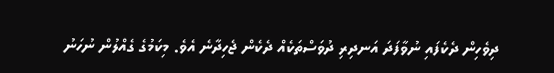ދިވެހިން ދެކެފައި ނުވާފަދަ އަނދިރި ދުވަސްތަކެއް ދެކެން ޖެހިދާނެ އެވެ. މިކަމުގެ ގެއްލުން ނުހަނު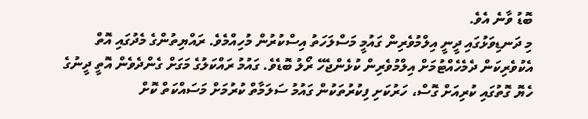ބޮޑު ވާނެ އެވެ.
މި ދަނޑިވަޅުގައި ދީނީ އިލްމުވެރިން ގައުމީ މަސްލަހަތު އިސްކުރުން މުހިއްމެވެ. ރައްޔިތުންގެ މެދުގައި އޮތް އެކުވެރިކަން ދެމެހެއްޓުމަށް އިލްމުވެރިން ކުޅެންޖެހޭ ރޯލު ބޮޑެވެ. ގައުމު ރައްކަލުގެ މަގަށް ގެންދެވެން އޮތީ ދީނުގެ ހެޔޮ ގޮތުގައި ކުރިއަށް ގޮސް، ހަރުކަށި ފިކުރުތަކުން ގައުމު ސަލަމާތް ކުރުމަށް މަސައްކަތް ކޮށް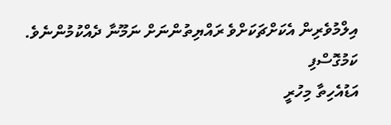އިލްމުވެރިން އެކަށްޗަކަށްވެ ރައްޔިތުންނަށް ނަމޫނާ ދެއްކުމުންނެވެ.
ކަމުގޮސްފި
އަޑުއެހިތާ މިހުރީ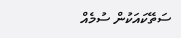ސަތޭކައަކުން ސުމެއް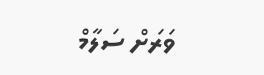ވަރަށް ސަލާމް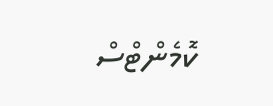ކޮމެންޓްސް